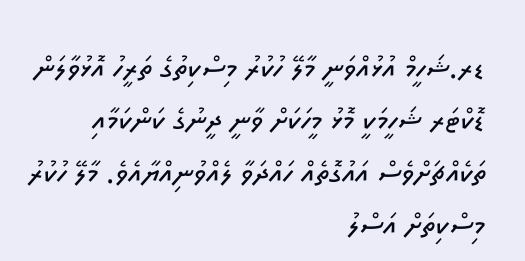ޑރ.ޝަހީމް އުޅުއްވަނީ މާލޭ ހުކުރު މިސްކިތުގެ ތަރީހު އޮޅުވާލަން
ޑޮކްޓަރ ޝަހީމަކީ މޮޅު މީހަކަށް ވާނީ ދީނުގެ ކަންކަމާއި ތަކެއްޗަށްވެސް އައުގޮތެއް ހައްދަވާ ލެއްވުނިއްޔާއެވެ. މާލޭ ހުކުރު މިސްކިތަށް އަސްލު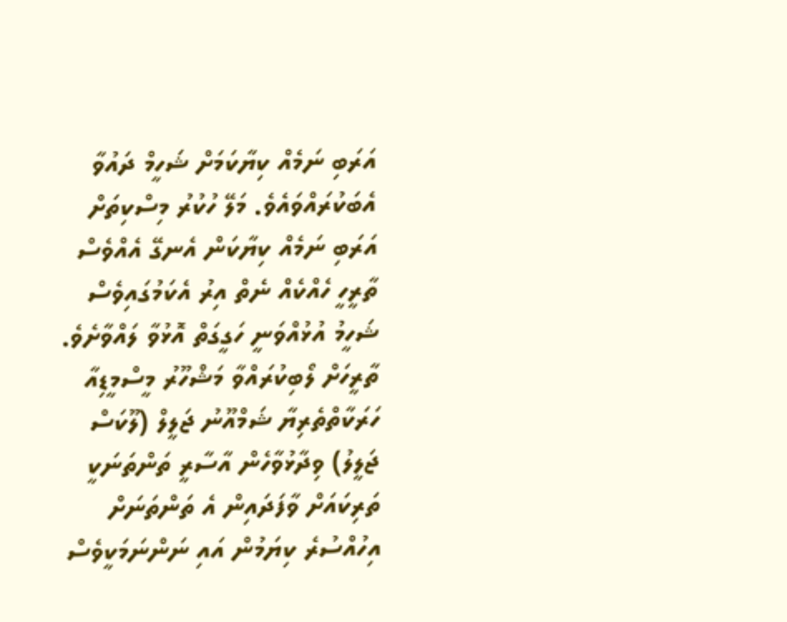އަރަބި ނަމެއް ކިޔާކަމަށް ޝަހީމް ދައުވާ އެބަކުރައްވައެވެ. މަލޭ ހުކުރު މިސްކިތަށް އަރަބި ނަމެއް ކިޔާކަން އެނގޭ އެއްވެސް ތާރީހީ ހެއްކެއް ނެތް އިރު އެކަމުގައިވެސް ޝަހީމު އުޅުއްވަނީ ހަގީގަތް އޮޅުވާ ލައްވާށެވެ.
ތާރީހަށް ލޯބިކުރައްވާ މަޝްހޫރު މީސްމީޑިއާ ހަރަކާތްތެރިޔާ ޝަމްއޫނު ޖަލީލް (ލޫކަސް ޖަލީލު) ވިދާޅުވާހެން އާސާރީ ތަންތަނަކީ ތަރިކައަށް ވާފަދައިން އެ ތަންތަނަށް އިހުއްސުރެ ކިޔަމުން އައި ނަންނަމަކީވެސް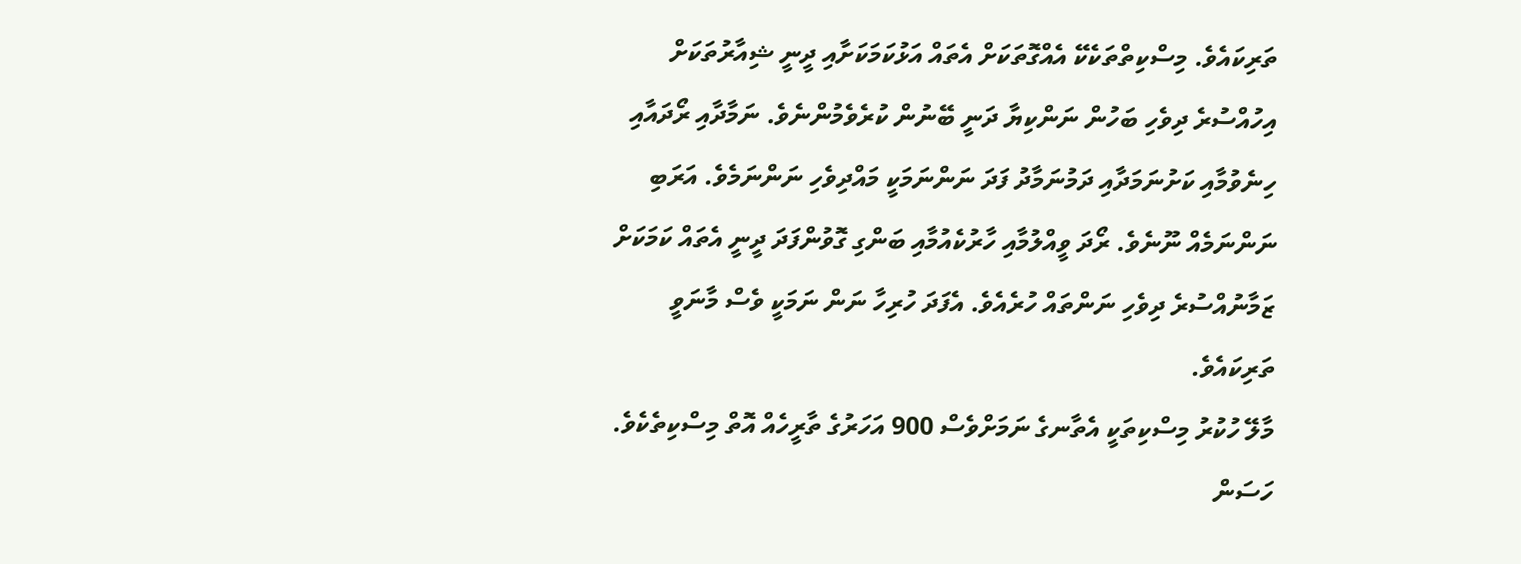ތަރިކައެވެ. މިސްކިތްތަކެކޭ އެއްގޮތަކަށް އެތައް އަޅުކަމަކަށާއި ދީނީ ޝިއާރުތަކަށް އިހުއްސުރެ ދިވެހި ބަހުން ނަންކިޔާ ދަނީ ބޭނުން ކުރެވެމުންނެވެ. ނަމާދާއި ރޯދައާއި ހިނެވުމާއި ކަށުނަމަދާއި ދަމުނަމާދު ފަދަ ނަންނަމަކީ މައްދިވެހި ނަންނަމެވެ. އަރަބި ނަންނަމެއް ނޫނެވެ. ރޯދަ ވީއްލުމާއި ހާރުކެއުމާއި ބަންގި ގޮވުންފަދަ ދީނީ އެތައް ކަމަކަށް ޒަމާނުއްސުރެ ދިވެހި ނަންތައް ހުރެއެވެ. އެފަދަ ހުރިހާ ނަން ނަމަކީ ވެސް މާނަވީ ތަރިކައެވެ.
މާލޭ ހުކުރު މިސްކިތަކީ އެތާނގެ ނަމަށްވެސް 900 އަހަރުގެ ތާރީހެއް އޮތް މިސްކިތެކެވެ. ހަސަން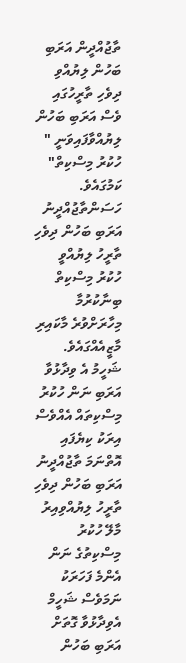ތާޖުއްދީން އަރަބި ބަހުން ލިޔުއްވި ދިވެހި ތާރީހުގައި ވެސް އަރަބި ބަހުން ލިޔުއްވާފައިވަނީ " ހުކުރު މިސްކިތް" ކަމުގައެވެ. ހަސަންތާޖުއްދީނު އަރަބި ބަހުން ދިވެހި ތާރީހު ލިޔުއްވީ ހުކުރު މިސްކިތް ބިނާކުރުމާ މިހާރަށްވުރެ މާކައިރި މާޒީއެއްގައެވެ. ޝަހީމު އެ ވިދާޅުވާ އަރަބި ނަން ހުކުރު މިސްކިތައް އެއްވެސް އިރަކު ކިޔެފައި އޮތްނަމަ ތާޖުއްދީނު އަރަބި ބަހުން ދިވެހި ތާރީހު ލިޔުއްވިއިރު މާލޭ ހުކުރު މިސްކިތުގެ ނަން އެންމެ ފަހަރަކު ނަމަވެސް ޝަހީމް އެވިދާޅުވާ ގޮތަށް އަރަބި ބަހުން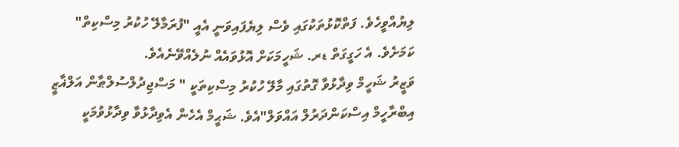ލިޔުއްވީހެވެ. ފަތްކޮޅުތަކުގައި ވެސް ލިޔެފައިވަނީ އެއީ "ފުރަމާލޭ ހުކުރު މިސްކިތް" ކަމަށެވެ. އެ ހަގީގަތް ޑރ. ޝަހީމަކަށް އޮޅުވައެއް ނުލެއްވޭނެއެވެ.
ވަޒީރު ޝަހީމް ވިދާޅުވާ ގޮތުގައި މާލޭ ހުކުރު މިސްކިތަކީ " މަސްޖިދުލްސުލްޠާން އަލްޣާޒީ އިބްރާހީމް އިސްކަންދަރުލް އައްވަލް"އެވެ. ޝަޙީމް އެހެން އެވިދާޅުވާ ވިދާޅުވުމަކީ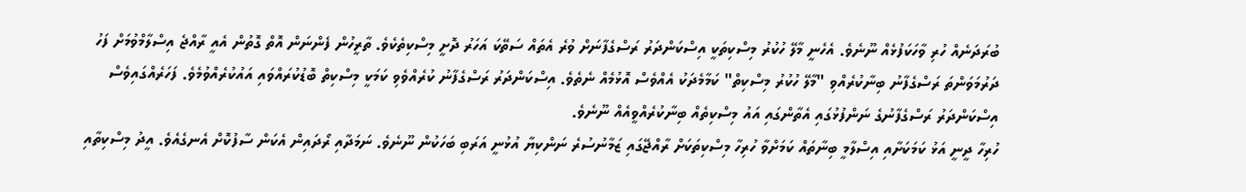ބުރަދަނެއް ހުރި ވާހަކަފުޅެއް ނޫނެވެ. އެހެނީ މާލޭ ހުކުރު މިސްކިތަކީ އިސްކަންދަރު ރަސްގެފާނަށް ވުރެ އެތައް ސަތޭކަ އަހަރު ދޮށީ މިސްކިތެކެވެ. ތާރީހުން ފެންނަން އޮތް ގޮތުން އެއީ ރާއްޖެ އިސްލާމްވުމަށް ފަހު ދަރުމަވަންތަ ރަސްގެފާނު ބިނާކުރެއްވި "މާލޭ ހުކުރު މިސްކިތް" ކަމާމެދަކު އެއްވެސް އޮޅުމެއް ނެތެވެ. އިސްކަންދަރު ރަސްގެފާނު ކުރެއްވެވި ކަމަކީ މިސްކިތް ބޮޑުކުރައްވައި އައުކުރެއްވުމެވެ. ފަހަރެއްގައިވެސް އިސްކަންދަރު ރަސްގެފާނުގެ ނަންފުޅުގައި އެތާންގައި އައު މިސްކިތެއް ބިނާކުރެއްވީއެއް ނޫނެވެ.
ހުރިހާ ދީނީ އަޅު ކަމަކަށާއި އިސްލާމީ ބިނާތައް ކަމަށްވާ ހުރިހާ މިސްކިތަކަށް ރާއްޖޭގައި ޒަމާނުސުރެ ނަންކިޔާ އުޅުނީ އަރަބި ބަހަކުން ނޫނެވެ. ނަމަދާއި ރޯދައިން އެކަން ސާފުކޮށް އެނގެއެވެ. އީދު މިސްކިތާއި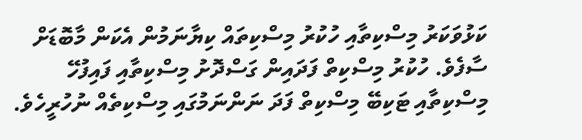ކަޅުވަކަރު މިސްކިތާއި ހުކުރު މިސްކިތައް ކިޔާނަމުން އެކަން މާބޮޑަށް ސާފެވެ. ހުކުރު މިސްކިތް ފަދައިން ގަސްދޮށު މިސްކިތާއި ފައިފުހޭ މިސްކިތާއި ޓަކިބޭ މިސްކިތް ފަދަ ނަންނަމުގައި މިސްކިތެއް ނުހުރީހެވެ.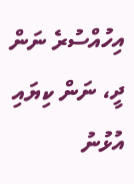އިހުއްސުރެ ނަން ދީ، ނަން ކިޔައި އުޅުނު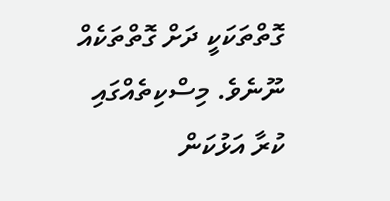ގޮތްތަކަކީ ދަށް ގޮތްތަކެއް ނޫނެވެ. މިސްކިތެއްގައި ކުރާ އަޅުކަން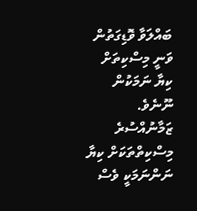ބައްލަވާ ވޮޑިގަތުން ވަނީ މިސްކިތަށް ކިޔާ ނަމަކުން ނޫނެވެ. ޒަމާނުއްސުރެ މިސްކިތްތަކަށް ކިޔާ ނަންނަމަކީ ވެސް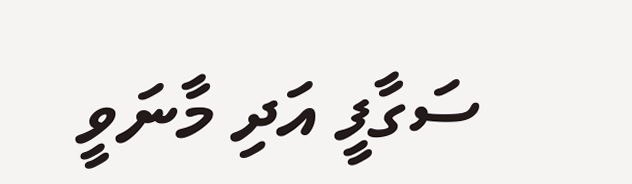ސަގާފީ އަދި މާނަވީ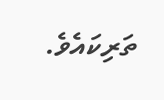ތަރިކައެވެ.